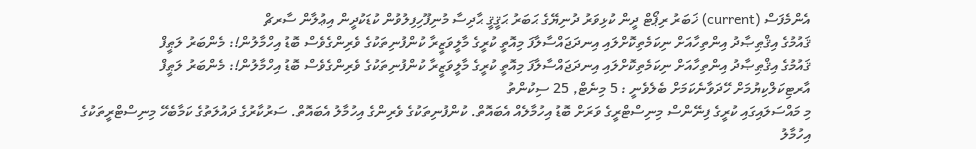އެންމެފަސް (current) ޚަބަރު ރިޕޯޓް ދީން ކުޅިވަރު ދުނިޔޭގެ ޙަބަރު ޙަޤީޤީ ޙާދިސާ މުނިފޫހިފިލުވުން ކުޑަކުދީން އިޢުލާން ސާރޗް
ޤައުމުގެ އިޤްޠިޞާދު އިންތިހާއަށް ނިކަމެތިކޮށްލައި އިނދަޖައްސާލާފަ މިއޮތީ ކުރީގެ މާލީވަޒީރާ ކުންފުނިތަކުގެ ވެރިންގެވެސް ބޮޑު އިހްމާލުން!: މެންބަރު ލަޠީފް
ޤައުމުގެ އިޤްޠިޞާދު އިންތިހާއަށް ނިކަމެތިކޮށްލައި އިނދަޖައްސާލާފަ މިއޮތީ ކުރީގެ މާލީވަޒީރާ ކުންފުނިތަކުގެ ވެރިންގެވެސް ބޮޑު އިހްމާލުން!: މެންބަރު ލަޠީފް
އާރޓިކަލްކިޔުމަށް ހޭދަވާނެކަމަށް ބެލެވެނީ : 5 މިނެޓް, 25 ސިކުންތު
މި މައްސަލައިގައި ކުރީގެ ފިނޭންސް މިނިސްޓްރީގެ ވަރަށް ބޮޑު އިހުމާލެއް އެބައޮތް. ކުންފުނިތަކުގެ ވެރިންގެ އިހުމާލު އެބައޮތް. ސަރުކާރުގެ ދައުލަތުގެ ކަމާބެހޭ މިނިސްޓްރީތަކުގެ އިހުމާލު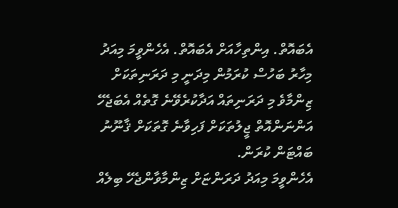އެބައޮތް. އިންތިހާއަށް އެބައޮތް. އެހެންވީމަ މިއަދު މިހާރު ބަހުސް ކުރަމުން މިދަނީ މި ދަރަނިތަކަށް ޒިންމާވެ މި ދަރަނިތައް އަދާކުރެވޭނެ ގޮތެއް އެބަޖެހޭ އަންނަންއޮތް ޖީލުތަކަށް ފަހިވާނެ ގޮތަކަށް ޤާނޫނު ބައްޓަން ކުރަން.
އެހެންވީމަ މިއަދު ދަރަންޏަށް ޒިންމާވާންޖެހޭ ބިލެއް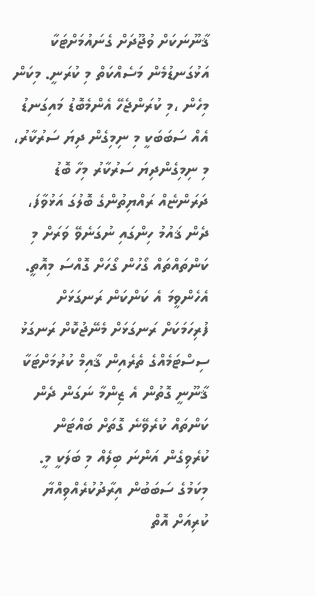ޤާނޫނަކަށް ވުޖޫދަށް ގެނައުމަށްޓަކާ އަޅުގަނޑުމެން މަސެއްކަތް މި ކުރަނީ. މިކަން މިހެން ،މި ކުރަންޖެހޭ އެންމެބޮޑު މައިގަނޑު އެއް ސަބަބަކީ މި ނިމިގެން ދިޔަ ސަރުކާރު، މި ނިމިގެންދިޔަ ސަރުކާރު މިހާ ބޮޑު ދަރަންޏެއް ރައްޔިތުންގެ ބޮލުގަ އަޅުވާފަ، ދެން ޤައުމު ހިންގައި ނުގަނެވޭ ވަރަށް މި ކަންތައްތައް ގޯހުން ގޯހަށް ގޮއްސަ މިއޮތީ. އެހެންވީމަ އެ ކަންކަން ރަނގަޅަށް ފުރިހަމަކަށް ރަނގަޅަށް މެނޭޖުކޮށް ރަނގަޅު ސިސްޓަމެއްގެ ތެރެއިން ޤާއިމް ކުރުމަށްޓަކާ ޤާނޫނީ ގޮތުން އެ ޒިންމާ ނަގަން ދެން ކަންތައް ކުރެވޭނެ ގޮތަށް ބައްޓަން ކުރެވިގެން އަންނަ ބިލެއް މި ބަލަކީ މީ.
މިކަމުގެ ސަބަބުން އިރާދުކުރެއްވިއްޔާ ކުރިއަށް އޮތް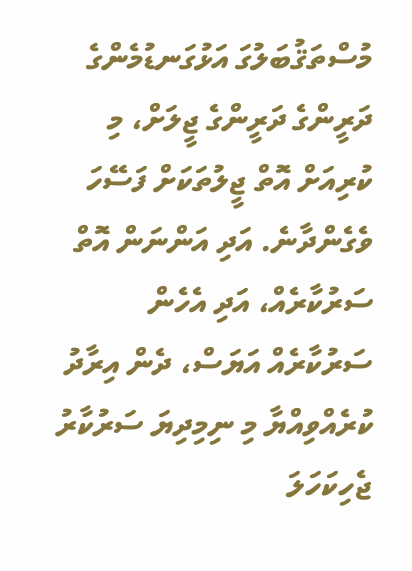މުސްތަޤުބަލުގަ އަޅުގަނޑުމެންގެ ދަރީންގެ ދަރީންގެ ޖީލަށް، މި ކުރިއަށް އޮތް ޖީލުތަކަށް ފަސޭހަ ވެގެންދާނެ. އަދި އަންނަން އޮތް ސަރުކާރެއް، އަދި އެހެން ސަރުކާރެއް އަޔަސް، ދެން އިރާދު ކުރެއްވިއްޔާ މި ނިމިދިޔަ ސަރުކާރު ޖެހިކަހަލަ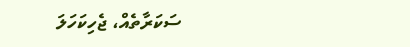ސަކަރާތެއް، ޖެހިކަހަލަ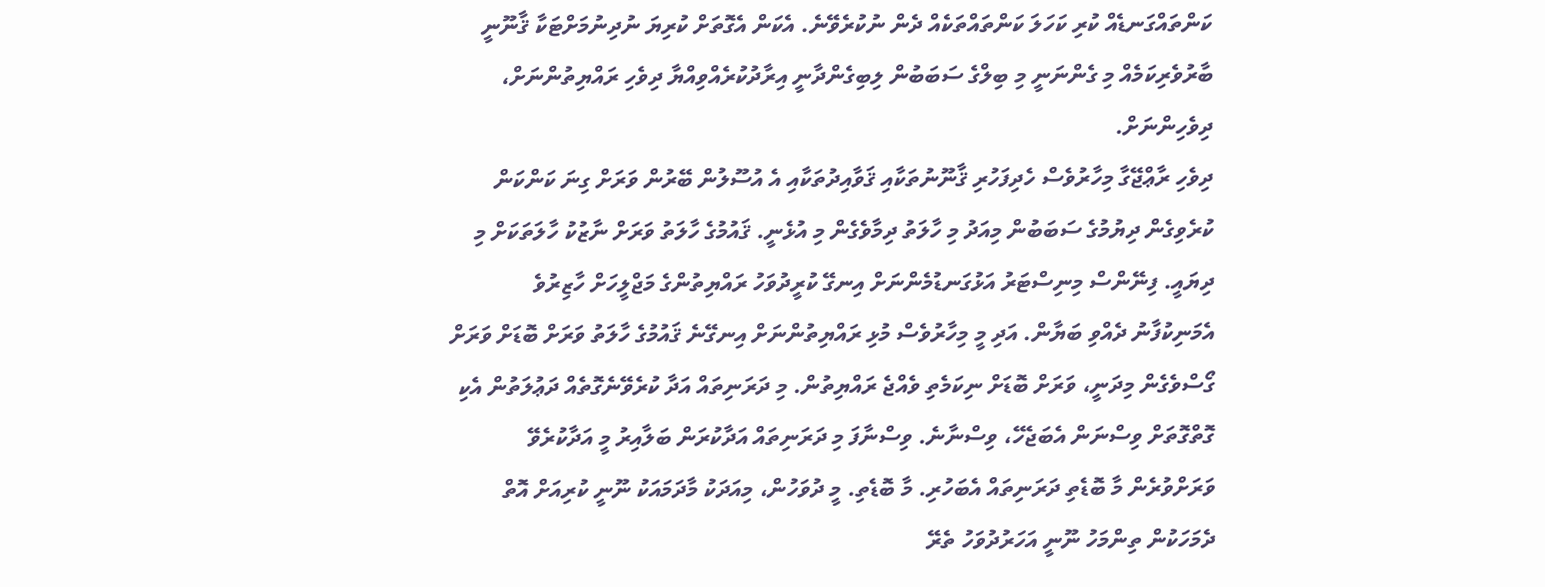ކަންތައްގަނޑެއް ކުރި ކަހަލަ ކަންތައްތަކެއް ދެން ނުކުރެވޭނެ. އެކަން އެގޮތަށް ކުރިޔަ ނުދިނުމަށްޓަކާ ޤާނޫނީ ބާރުވެރިކަމެއް މި ގެންނަނީ މި ބިލްގެ ސަބަބުން ލިބިގެންދާނީ އިރާދުކުރެއްވިއްޔާ ދިވެހި ރައްޔިތުންނަށް، ދިވެހިންނަށް.
ދިވެހި ރާޢްޖޭގާ މިހާރުވެސް ހެދިފަހުރި ޤާނޫނުތަކާއި ޤަވާއިދުތަކާއި އެ އުސޫލުން ބޭރުން ވަރަށް ގިނަ ކަންކަން ކުރެވިގެން ދިޔުމުގެ ސަބަބުން މިއަދު މި ހާލަތު ދިމާވެގެން މި އުޅެނީ. ޤައުމުގެ ހާލަތު ވަރަށް ނާޒުކު ހާލަތަކަށް މި ދިޔައީ. ފިނޭންސް މިނިސްޓަރު އަޅުގަނޑުމެންނަށް އިނގޭ ކުރީދުވަހު ރައްޔިތުންގެ މަޖްލީހަށް ހާޒިރުވެ އެމަނިކުފާނު ދެއްވި ބަޔާން. އަދި މީ މިހާރުވެސް މުޅި ރައްޔިތުންނަށް އިނގޭނެ ޤައުމުގެ ހާލަތު ވަރަށް ބޮޑަށް ވަރަށް ގޯސްވެގެން މިދަނީ، ވަރަށް ބޮޑަށް ނިކަމެތި ވެއްޖެ ރައްޔިތުން. މި ދަރަނިތައް އަދާ ކުރެވޭނެގޮތެއް ދަޢުލަތުން އެކި ގޮތްގޮތަށް ވިސްނަން އެބަޖެހޭ، ވިސްނާނެ. ވިސްނާފަ މި ދަރަނިތައް އަދާކުރަން ބަލާއިރު މީ އަދާކުރެވޭ ވަރަށްވުރެން މާ ބޮޑެތި ދަރަނިތައް އެބަހުރި. މާ ބޮޑެތި. މީ ދުވަހުން، މިއަދަކު މާދަމައަކު ނޫނީ ކުރިއަށް އޮތް ދެމަހަކުން ތިންމަހު ނޫނީ އަހަރުދުވަހު ތެރޭ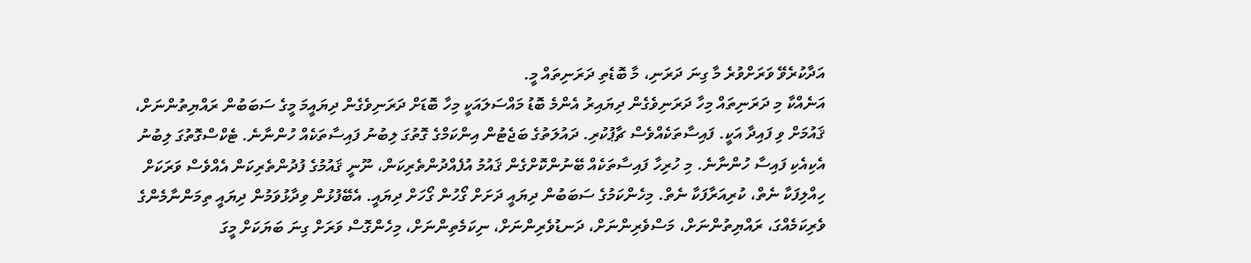އަދާކުރެވޭ ވަރަށްވުރެ މާ ގިނަ ދަރަނި، މާ ބޮޑެތި ދަރަނިތައް މީ.
އަނެއްކާ މި ދަރަނިތައް މިހާ ދަރަނިވެގެން ދިޔައިރު އެންމެ ބޮޑު މައްސަލައަކީ މިހާ ބޮޑަށް ދަރަނިވެގެން ދިޔައީމަ މީގެ ސަބަބުން ރައްޔިތުންނަށް، ޤައުމަށް ވި ފައިދާ އަކީ. ފައިސާތަކެއްވެސް ޗާޕުކުރި. ދައުލަތުގެ ބަޖެޓުން އިންކަމްގެ ގޮތުގަ ލިބުނު ފައިސާތަކެއް ހުންނާނެ. ޓެކްސްގޮތުގަ ލިބުނު އެކިއެކި ފައިސާ ހުންނާނެ. މި ހުރިހާ ފައިސާތަކެއް ބޭނުންކޮށްގެން ޤައުމު އުފެއްދުންތެރިކަން، ނޫނީ ޤައުމުގެ ފުދުންތެރިކަން އެއްވެސް ވަރަކަށް ހިއްލިފަކާ ނެތް، ކުރިއަރާފަކާ ނެތް. މިހެންކަމުގެ ސަބަބުން ދިޔައީ ދަށަށް ގޯހުން ގޯހަށް ދިޔައީ. އެބޭފުޅުން ވިދާޅުވަމުން ދިޔައީ ތިމަންނާމެންގެ ވެރިކަމެއްގަ، ރައްޔިތުންނަށް، މަސްވެރިންނަށް، ދަނޑުވެރިންނަށް، ނިކަމެތިންނަށް، މިހެންގޮސް ވަރަށް ގިނަ ބަޔަކަށް މީގަ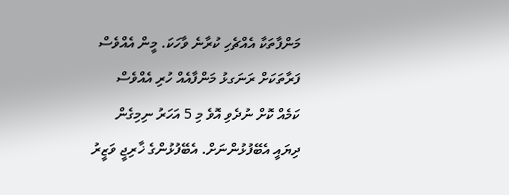މަންފާތަކާ އެއްޗެހި ކުރާނެ ވާހަކަ. މީން އެއްވެސް ފަރާތަކަށް ރަނަގޅު މަންފާއެއް ހުރި އެއްވެސް ކަމެއް ކޮށް ނުދެވި އޮވެ މި 5 އަހަރު ނިމިގެން ދިޔައީ އެބޭފުޅުންނަށް. އެބޭފުޅުންގެ ޚާރިޖީ ވަޒީރު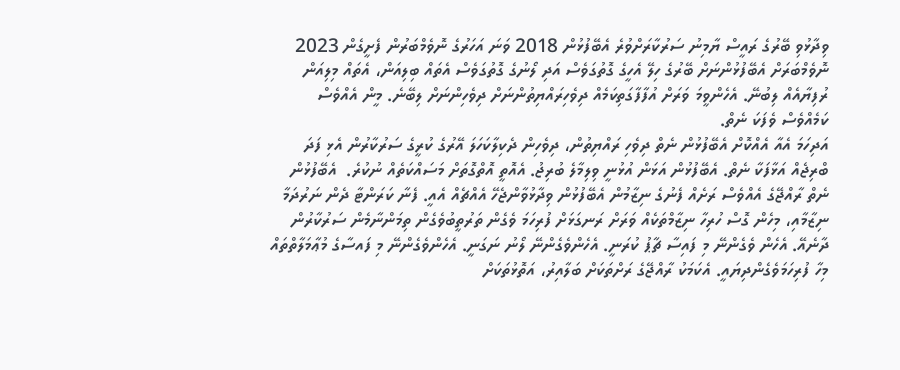ވިދާޅުވި ބޭރުގެ ރައީސް ޔާމިނު ސަރުކާރަށްވުރެ އެބޭފުޅުން 2018 ވަނަ އަހަރުގެ ނޮވެމްބަރުން ފެށީގެން 2023 ނޮވެމްބަރަށް އެބޭފުޅުންނަށް ބޭރުގެ ހިލޭ އެހީގެ ގޮތުގަވެސް އަދި ލޯނުގެ ގޮތުގަވެސް އެތައް ބިލިއަން، އެތައް މިލިއަން ރުފިޔާއެއް ލިބުނޭ. އެހެންވީމަ ވަރަށް އުފާފާގަތިކަމެއް ދިވެހިރައްޔިތުންނަށް ދިވެހިންނަށް ލިބޭނެ. މީން އެއްވެސް ކަމެއްވެސް ވެފަކަ ނެތް.
އަދިހަމަ އެއާ އެއްކޮށް އެބޭފުޅުން ނެތް ދިވެހި ރައްޔިތުން، ދިވެހިން ދެކިލާކަހަލަ އޭރުގެ ކުރީގެ ސަރުކާރުން އެޅި ފަދަ ބްރިޖެއް އަޅާފަކާ ނެތް. އެބޭފުޅުން އަޅަން އުޅުނީ ވިލިމާލެ ބުރިޖު. އެއޮތީ އޮތްގޮތަށް މަސައްކަތެއް ނުކުރެ.  އެބޭފުޅުން ނެތް ރާއްޖޭގެ އެއްވެސް ރަށެއް ފެނުގެ ނިޒާމުން އެބޭފުޅުން ވިދާޅުވާންޖެހޭ އެއްޗެއް އެއީ. ފެނާ ކަރަންޓާ ދެން ނަރުދަމާ ނިޒާމާއި، މިހެން ގޮސް ހުރިހާ ނިޒާމްތަކެއް ވަރަށް ރަނގަޅަށް ފުރިހަމަ ވެގެން ތަރުތީބުވެގެން ތިމަންނާމެން ސަރުކާރުން ދާނެއޭ. އެހެން ވެގެންނޭ މި ފައިސާ ޗާޕު ކުރަނީ. އެހެންވެގެންނޭ ލޯނު ނަގަނީ. އެހެންވެގެންނޭ މި ފައސާގެ މުޢާމަލާތްތައް މިހާ ފުރިހަމަވެގެންދިޔައީ. އެކަމަކު ރާއްޖޭގެ ރަށްތަކަށް ބަލާއިރު، އަތޮޅުތަކަށް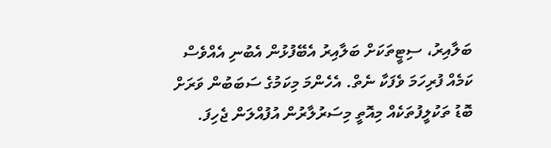ބަލާއިރު، ސިޓީތަކަށް ބަލާއިރު އެބޭފުޅުން އެބުނި އެއްވެސް ކަމެއް ފުރިހަމަ ވެފަކާ ނެތް. އެހެންމަ މިކަމުގެ ސަބަބުން ވަރަށް ބޮޑު ތަކުލީފުތަކެއް މިއޮތީ މިސަރުލާރުން އުފުއްލަން ޖެހިފަ.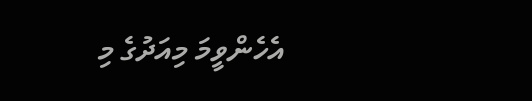އެހެންވީމަ މިއަދުގެ މި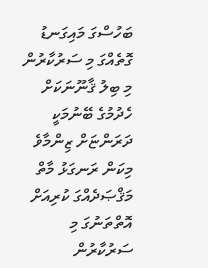ބަހުސްގަ މައިގަނޑު ގޮތެއްގަ މި ސަރުކާރުން މި ބިލު ޤާނޫނަކަށް ހެދުމުގެ ބޭނުމަކީ ދަރަންޏަށް ޒިންމާވެ މިކަން ރަނގަޅު މާތް މަޤްޞަދެއްގަ ކުރިއަށް އޮތްތަނުގަ މި ސަރުކާރުން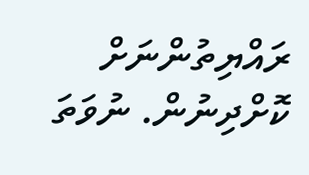ރައްޔިތުންނަށް ކޮށްދިނުން. ނުވަތަ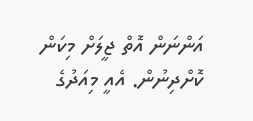އަންނަން އޮތް ޖީލަށް މިކަން ކޮށްދިނުން. އެއީ މިއަދުގެ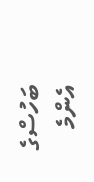ބަހުސްގެ އެންމެ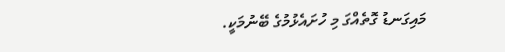މައިގަނޑު ގޮތެއްގަ މި ހުށައެޅުމުގެ ބޭނުމަކީ.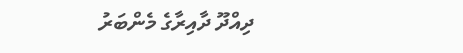ދިއްދޫ ދާއިރާގެ މެންބަރު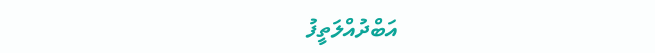އަބްދުއްލަތީފު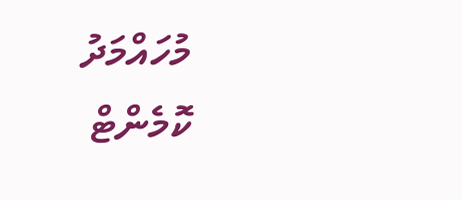މުހައްމަދު
ކޮމެންޓް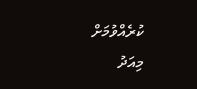ކުރެއްވުމަށް
މިއަދު